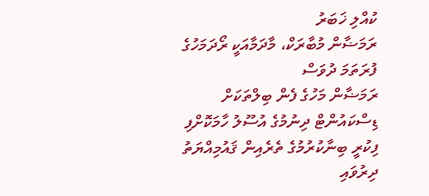ކުއްލި ޚަބަރު
ރަމަޟާން މުބާރަކް، މާދަމާއަކީ ރޯދަމަހުގެ ފުރަތަމަ ދުވަސް
ރަމަޟާން މަހުގެ ފެން ބިލްތަކަށް ޑިސްކައުންޓް ދިނުމުގެ އުސޫލު ހާމަކޮށްފި
ފިކުރީ ބިނާކުރުމުގެ ތެރެއިން ޤައުމިއްޔަތު ދިރުވައި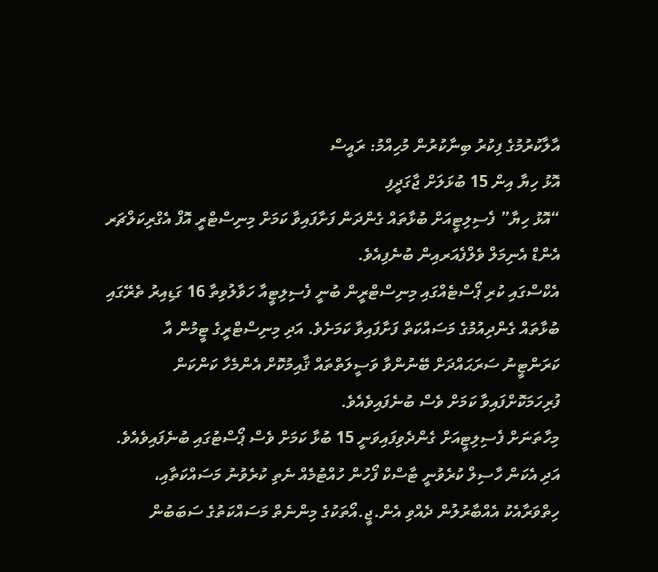އާލާކުރުމުގެ ފިކުރު ބިނާކުރުން މުހިއްމު: ރައީސް
އޮޅު ހިޔާ އިން 15 ބުޅަލަށް ޖާގަދީފި
“އޮޅު ހިޔާ” ފެސިލިޓީއަށް ބުޅާތައް ގެންދަން ފަށާފައިވާ ކަމަށް މިނިސްޓްރީ އޮފް އެގްރިކަލްޗަރ އެންޑް އެނިމަލް ވެލްފެއަރއިން ބުނެފިއެވެ.
އެކްސްގައި ކުރި ޕޯސްޓެއްގައި މިނިސްޓްރީން ބުނީ ފެސިލިޓީއާ ހަވާލުވިތާ 16 ގަޑިއިރު ތެރޭގައި ބުޅާތައް ގެންދިއުމުގެ މަސައްކަތް ފަށާފައިވާ ކަމަށެވެ. އަދި މިނިސްޓްރީގެ ޓީމުން އާ ކަރަންޓީނު ސަރަޙައްދަށް ބޭނުންވާ ވަސީލަތްތައް ޤާއިމުކޮށް އެންމެހާ ކަންކަން ފުރިހަމަކޮށްފައިވާ ކަމަށް ވެސް ބުނެފައިވެއެވެ.
މިހާތަނަށް ފެސިލިޓީއަށް ގެންދެވިފައިވަނީ 15 ބުޅާ ކަމަށް ވެސް ޕޯސްޓުގައި ބުނެފައިވެއެވެ.
އަދި އެކަން ހާސިލް ކުރެވުނީ ޓާސްކް ފޯހުން ހުއްޓުމެއް ނެތި ކުރެވުނު މަސައްކަތާއި، ހިތްވަރާއެކު އެއްބާރުލުން ދެއްވި އެން.ޖީ.އޯތަކުގެ މިންނެތް މަސައްކަތުގެ ސަބަބުން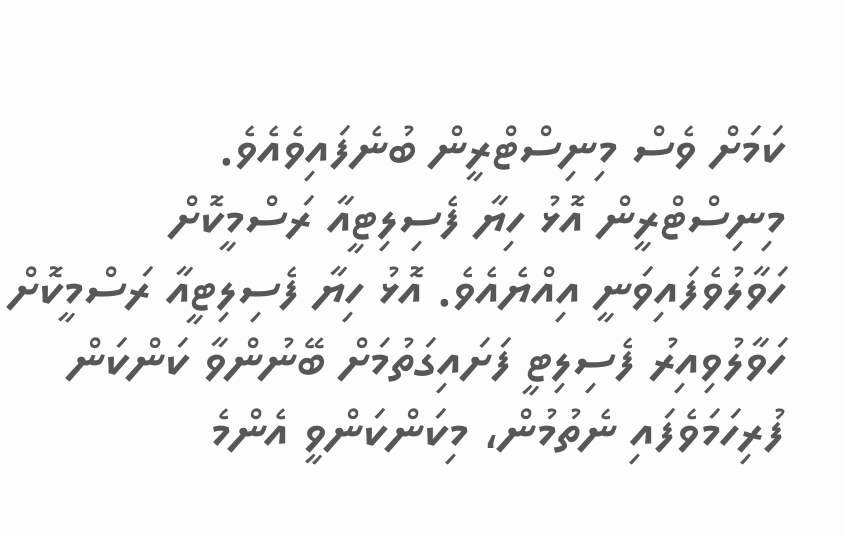ކަމަށް ވެސް މިނިސްޓްރީން ބުނެފައިވެއެވެ.
މިނިސްޓްރީން އޮޅު ހިޔާ ފެސިލިޓީއާ ރަސްމީކޮށް ހަވާލުވެފައިވަނީ އިއްޔެއެވެ. އޮޅު ހިޔާ ފެސިލިޓީއާ ރަސްމީކޮށް ހަވާލުވިއިރު ފެސިލިޓީ ފަށައިގަތުމަށް ބޭނުންވާ ކަންކަން ފުރިހަމަވެފައި ނެތުމުން، މިކަންކަންވީ އެންމެ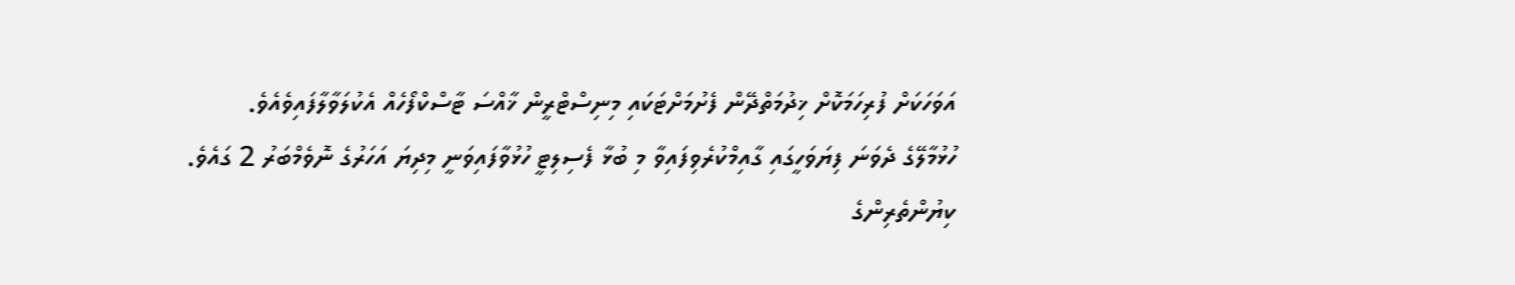އަވަހަކަށް ފުރިހަމަކޮށް ޚިދުމަތްދޭން ފެށުމަށްޓަކައި މިނިސްޓްރީން ޚާއްސަ ޓާސްކްފޯހެއް އެކުލަވާލާފައިވެއެވެ.
ހުޅުމާލޭގެ ދެވަނަ ފިޔަވަހީގައި ގާއިމްކުރެވިފައިވާ މި ބުޅާ ފެސިލިޓީ ހުޅުވާފައިވަނީ މިދިޔަ އަހަރުގެ ނޮވެމްބަރު 2 ގައެވެ.
ކިޔުންތެރިންގެ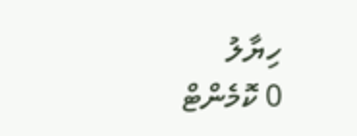ހިޔާލު
0 ކޮމެންޓް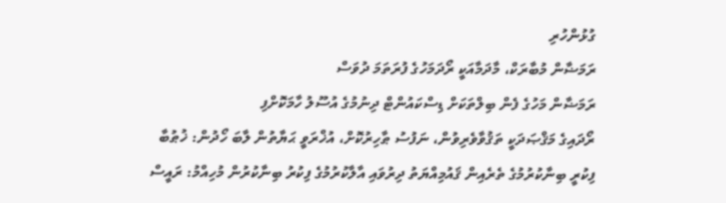ގުޅުންހުރި
ރަމަޟާން މުބާރަކް، މާދަމާއަކީ ރޯދަމަހުގެ ފުރަތަމަ ދުވަސް
ރަމަޟާން މަހުގެ ފެން ބިލްތަކަށް ޑިސްކައުންޓް ދިނުމުގެ އުސޫލު ހާމަކޮށްފި
ރޯދައިގެ މަޤްޞަދަކީ ތަޤުވާވެރިވުން، ނަފުސު ޠާހިރުކޮށް، އުޚްރަވީ ޙަޔާތުން ލާބަ ހޯދުން: ޚުޠުބާ
ފިކުރީ ބިނާކުރުމުގެ ތެރެއިން ޤައުމިއްޔަތު ދިރުވައި އާލާކުރުމުގެ ފިކުރު ބިނާކުރުން މުހިއްމު: ރައީސް